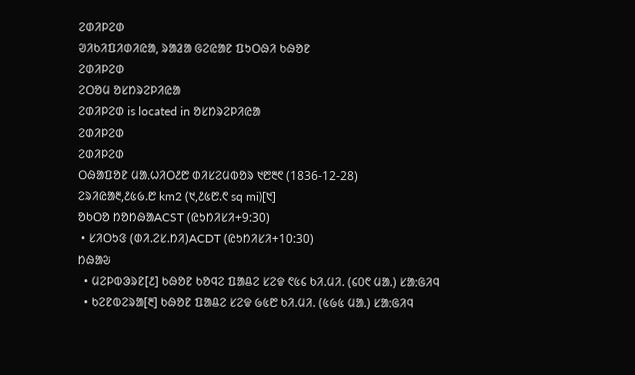ᱮᱰᱤᱞᱮᱰ
ᱣᱤᱠᱤᱯᱤᱰᱤᱭᱟ, ᱨᱟᱲᱟ ᱜᱮᱭᱟᱱ ᱯᱩᱛᱷᱤ ᱠᱷᱚᱱ
ᱮᱰᱤᱞᱮᱰ
ᱮᱛᱚᱢ ᱚᱥᱴᱨᱮᱞᱤᱭᱟ
ᱮᱰᱤᱞᱮᱰ is located in ᱚᱥᱴᱨᱮᱞᱤᱭᱟ
ᱮᱰᱤᱞᱮᱰ
ᱮᱰᱤᱞᱮᱰ
ᱛᱷᱟᱯᱚᱱ ᱢᱟᱹᱦᱤᱛ᱒᱘ ᱰᱤᱥᱮᱢᱵᱚᱨ ᱑᱘᱓᱖ (1836-12-28)
ᱮᱨᱤᱭᱟ᱓,᱒᱕᱙.᱘ km2 (᱑,᱒᱕᱘.᱖ sq mi)[᱑]
ᱚᱠᱛᱚ ᱴᱚᱴᱷᱟACST (ᱭᱩᱴᱤᱥᱤ+9:30)
 • ᱥᱤᱛᱩᱝ (ᱰᱤ.ᱮᱥ.ᱴᱤ)ACDT (ᱭᱩᱴᱤᱥᱤ+10:30)
ᱴᱷᱟᱶ
  • ᱢᱮᱞᱵᱳᱨᱱ[᱒] ᱠᱷᱚᱱ ᱠᱚᱧᱮ ᱯᱟᱪᱮ ᱥᱮᱫ ᱖᱕᱔ ᱠᱤ.ᱢᱤ. (᱔᱐᱖ ᱢᱟ.) ᱥᱟᱺᱜᱤᱧ
  • ᱠᱮᱱᱵᱮᱨᱟ[᱓] ᱠᱷᱚᱱ ᱯᱟᱪᱮ ᱥᱮᱫ ᱙᱕᱘ ᱠᱤ.ᱢᱤ. (᱕᱙᱕ ᱢᱟ.) ᱥᱟᱺᱜᱤᱧ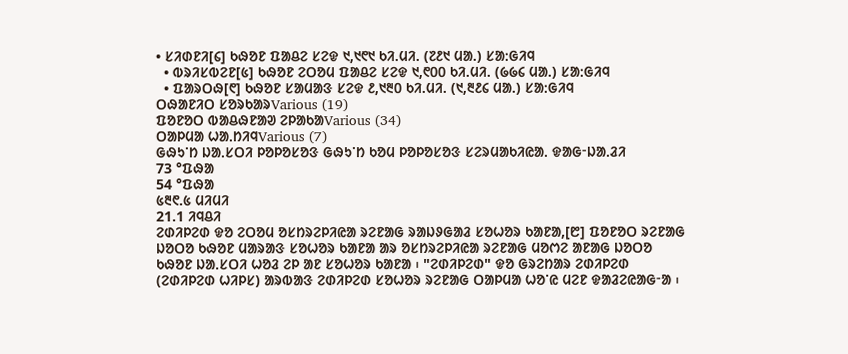• ᱥᱤᱰᱱᱤ[᱔] ᱠᱷᱚᱱ ᱯᱟᱪᱮ ᱥᱮᱫ ᱑,᱑᱖᱑ ᱠᱤ.ᱢᱤ. (᱗᱒᱑ ᱢᱟ.) ᱥᱟᱺᱜᱤᱧ
  • ᱵᱨᱤᱥᱵᱮᱱ[᱕] ᱠᱷᱚᱱ ᱮᱛᱚᱢ ᱯᱟᱪᱮ ᱥᱮᱫ ᱑,᱖᱐᱐ ᱠᱤ.ᱢᱤ. (᱙᱙᱔ ᱢᱟ.) ᱥᱟᱺᱜᱤᱧ
  • ᱯᱟᱨᱛᱷ[᱖] ᱠᱷᱚᱱ ᱥᱟᱢᱟᱝ ᱥᱮᱫ ᱒,᱑᱓᱐ ᱠᱤ.ᱢᱤ. (᱑,᱓᱒᱔ ᱢᱟ.) ᱥᱟᱺᱜᱤᱧ
ᱛᱷᱟᱱᱤᱛ ᱥᱚᱨᱠᱟᱨVarious (19)
ᱯᱚᱱᱚᱛ ᱵᱟᱪᱷᱱᱟᱣ ᱮᱞᱟᱠᱟVarious (34)
ᱛᱟᱞᱢᱟ ᱦᱟᱹᱴᱤᱧVarious (7)
ᱜᱷᱩᱸᱴ ᱡᱟᱹᱥᱛᱤ ᱞᱚᱞᱚᱥᱚᱝ ᱜᱷᱩᱸᱴ ᱠᱚᱢ ᱞᱚᱞᱚᱥᱚᱝ ᱥᱮᱨᱢᱟᱠᱤᱭᱟᱹ ᱫᱟᱜᱼᱡᱟᱹᱲᱤ
73 °ᱯᱷᱟ
54 °ᱯᱷᱟ
᱕᱓᱖.᱕ ᱢᱤᱢᱤ
21.1 ᱤᱧᱪᱤ
ᱮᱰᱤᱞᱮᱰ ᱫᱚ ᱮᱛᱚᱢ ᱚᱥᱴᱨᱮᱞᱤᱭᱟ ᱨᱮᱱᱟᱜ ᱨᱟᱡᱽᱜᱟᱲ ᱥᱚᱦᱚᱨ ᱠᱟᱱᱟ,[᱘] ᱯᱚᱱᱚᱛ ᱨᱮᱱᱟᱜ ᱡᱚᱛᱚ ᱠᱷᱚᱱ ᱢᱟᱨᱟᱝ ᱥᱚᱦᱚᱨ ᱠᱟᱱᱟ ᱟᱨ ᱚᱥᱴᱨᱮᱞᱤᱭᱟ ᱨᱮᱱᱟᱜ ᱢᱚᱬᱮ ᱟᱱᱟᱜ ᱡᱚᱛᱚ ᱠᱷᱚᱱ ᱡᱟᱹᱥᱛᱤ ᱦᱚᱲ ᱮᱞ ᱟᱱ ᱥᱚᱦᱚᱨ ᱠᱟᱱᱟ ᱾ "ᱮᱰᱤᱞᱮᱰ" ᱫᱚ ᱜᱨᱮᱴᱟᱨ ᱮᱰᱤᱞᱮᱰ (ᱮᱰᱤᱞᱮᱰ ᱦᱤᱞᱥ) ᱟᱨᱵᱟᱝ ᱮᱰᱤᱞᱮᱰ ᱥᱚᱦᱚᱨ ᱨᱮᱱᱟᱜ ᱛᱟᱞᱢᱟ ᱦᱚᱸᱭ ᱢᱮᱱ ᱫᱟᱲᱮᱭᱟᱜᱼᱟ ᱾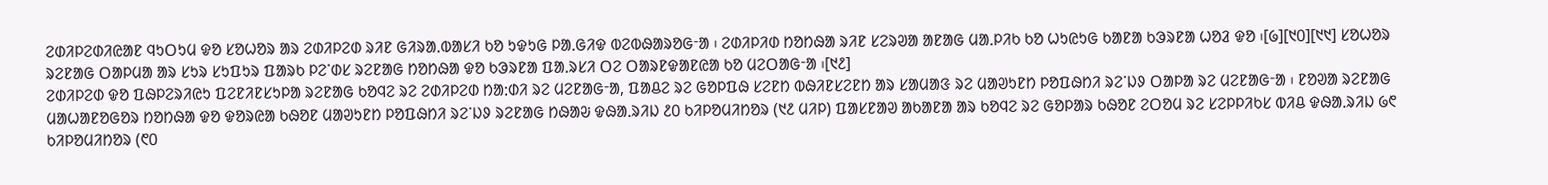ᱮᱰᱤᱞᱮᱰᱤᱭᱟᱱ ᱧᱩᱛᱩᱢ ᱫᱚ ᱥᱚᱦᱚᱨ ᱟᱨ ᱮᱰᱤᱞᱮᱰ ᱨᱤᱱ ᱜᱤᱨᱟᱹᱵᱟᱥᱤ ᱠᱚ ᱩᱫᱩᱜ ᱞᱟᱹᱜᱤᱫ ᱵᱮᱵᱷᱟᱨᱚᱜᱼᱟ ᱾ ᱮᱰᱤᱞᱤᱰ ᱴᱚᱴᱷᱟ ᱨᱤᱱ ᱥᱮᱨᱣᱟ ᱟᱱᱟᱜ ᱢᱟᱹᱞᱤᱠ ᱠᱚ ᱦᱩᱭᱩᱜ ᱠᱟᱱᱟ ᱠᱳᱨᱱᱟ ᱦᱚᱲ ᱫᱚ ᱾[᱙][᱑᱐][᱑᱑] ᱥᱚᱦᱚᱨ ᱨᱮᱱᱟᱜ ᱛᱟᱞᱢᱟ ᱟᱨ ᱥᱩᱨ ᱥᱩᱯᱩᱨ ᱯᱟᱨᱠ ᱞᱮᱸᱰᱥ ᱨᱮᱱᱟᱜ ᱴᱚᱴᱷᱟ ᱫᱚ ᱠᱳᱨᱱᱟ ᱯᱟᱹᱨᱥᱤ ᱛᱮ ᱛᱟᱨᱱᱫᱟᱱᱭᱟ ᱠᱚ ᱢᱮᱛᱟᱜᱼᱟ ᱾[᱑᱒]
ᱮᱰᱤᱞᱮᱰ ᱫᱚ ᱯᱷᱞᱮᱨᱤᱭᱩ ᱯᱮᱱᱤᱱᱥᱩᱞᱟ ᱨᱮᱱᱟᱜ ᱠᱚᱧᱮ ᱨᱮ ᱮᱰᱤᱞᱮᱰ ᱴᱟᱺᱰᱤ ᱨᱮ ᱢᱮᱱᱟᱜᱼᱟ, ᱯᱟᱪᱮ ᱨᱮ ᱜᱚᱞᱯᱷ ᱥᱮᱱᱴ ᱵᱷᱤᱱᱥᱮᱱᱴ ᱟᱨ ᱥᱟᱢᱟᱝ ᱨᱮ ᱢᱟᱣᱩᱱᱴ ᱞᱚᱯᱷᱴᱤ ᱨᱮᱸᱡᱽ ᱛᱟᱞᱟ ᱨᱮ ᱢᱮᱱᱟᱜᱼᱟ ᱾ ᱱᱚᱣᱟ ᱨᱮᱱᱟᱜ ᱢᱟᱦᱟᱱᱚᱜᱚᱨ ᱴᱚᱴᱷᱟ ᱫᱚ ᱫᱚᱨᱭᱟ ᱠᱷᱚᱱ ᱢᱟᱣᱩᱱᱴ ᱞᱚᱯᱷᱴᱤ ᱨᱮᱸᱡᱽ ᱨᱮᱱᱟᱜ ᱴᱷᱟᱶ ᱫᱷᱟᱹᱨᱤᱡ ᱒᱐ ᱠᱤᱞᱚᱢᱤᱴᱚᱨ (᱑᱒ ᱢᱤᱞ) ᱯᱟᱥᱱᱟᱣ ᱟᱠᱟᱱᱟ ᱟᱨ ᱠᱚᱧᱮ ᱨᱮ ᱜᱚᱞᱟᱨ ᱠᱷᱚᱱ ᱮᱛᱚᱢ ᱨᱮ ᱥᱮᱞᱞᱤᱠᱥ ᱵᱤᱪ ᱫᱷᱟᱹᱨᱤᱡ ᱙᱖ ᱠᱤᱞᱚᱢᱤᱴᱚᱨ (᱖᱐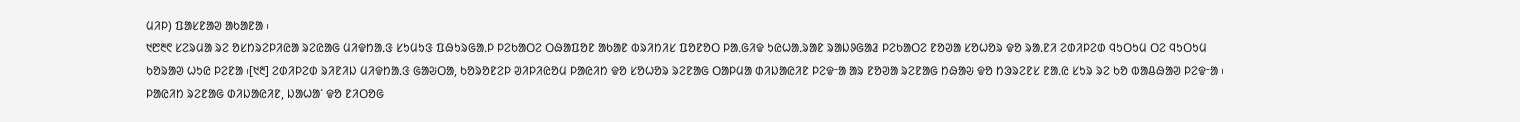ᱢᱤᱞ) ᱯᱟᱥᱱᱟᱣ ᱟᱠᱟᱱᱟ ᱾
᱑᱘᱓᱖ ᱥᱮᱨᱢᱟ ᱨᱮ ᱚᱥᱴᱨᱮᱞᱤᱭᱟ ᱨᱮᱭᱟᱜ ᱢᱤᱫᱴᱟᱹᱝ ᱥᱩᱢᱩᱝ ᱯᱷᱩᱨᱜᱟᱹᱞ ᱞᱮᱠᱟᱛᱮ ᱛᱷᱟᱯᱚᱱ ᱟᱠᱟᱱ ᱵᱨᱤᱴᱤᱥ ᱯᱚᱱᱚᱛ ᱞᱟᱹᱜᱤᱫ ᱩᱭᱦᱟᱹᱨᱟᱱ ᱨᱟᱡᱽᱜᱟᱲ ᱞᱮᱠᱟᱛᱮ ᱱᱚᱣᱟ ᱥᱚᱦᱚᱨ ᱫᱚ ᱨᱟᱹᱱᱤ ᱮᱰᱤᱞᱮᱰ ᱧᱩᱛᱩᱢ ᱛᱮ ᱧᱩᱛᱩᱢ ᱠᱚᱨᱟᱣ ᱦᱩᱭ ᱞᱮᱱᱟ ᱾[᱑᱓] ᱮᱰᱤᱞᱮᱰ ᱨᱤᱱᱤᱡ ᱢᱤᱫᱴᱟᱹᱝ ᱜᱟᱶᱛᱟ, ᱠᱚᱨᱚᱱᱮᱞ ᱣᱤᱞᱤᱭᱚᱢ ᱞᱟᱭᱤᱴ ᱫᱚ ᱥᱚᱦᱚᱨ ᱨᱮᱱᱟᱜ ᱛᱟᱞᱢᱟ ᱰᱤᱡᱟᱭᱤᱱ ᱞᱮᱫᱼᱟ ᱟᱨ ᱱᱚᱣᱟ ᱨᱮᱱᱟᱜ ᱴᱷᱟᱶ ᱫᱚ ᱴᱳᱨᱮᱱᱥ ᱱᱟᱹᱭ ᱥᱩᱨ ᱨᱮ ᱠᱚ ᱵᱟᱪᱷᱟᱣ ᱞᱮᱫᱼᱟ ᱾ ᱞᱟᱭᱤᱴ ᱨᱮᱱᱟᱜ ᱰᱤᱡᱟᱭᱤᱱ, ᱡᱟᱦᱟᱸ ᱫᱚ ᱱᱤᱛᱚᱜ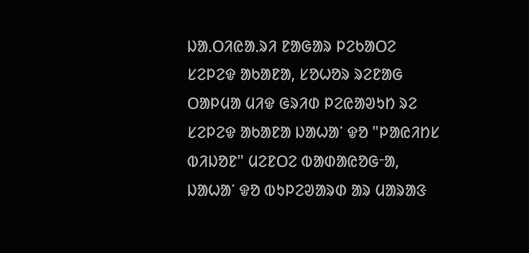ᱡᱟᱹᱛᱤᱭᱟᱹᱨᱤ ᱱᱟᱜᱟᱨ ᱞᱮᱠᱟᱛᱮ ᱥᱮᱞᱮᱫ ᱟᱠᱟᱱᱟ, ᱥᱚᱦᱚᱨ ᱨᱮᱱᱟᱜ ᱛᱟᱞᱢᱟ ᱢᱤᱫ ᱜᱨᱤᱰ ᱞᱮᱭᱟᱣᱩᱴ ᱨᱮ ᱥᱮᱞᱮᱫ ᱟᱠᱟᱱᱟ ᱡᱟᱦᱟᱸ ᱫᱚ "ᱞᱟᱭᱤᱴᱥ ᱵᱤᱡᱚᱱ" ᱢᱮᱱᱛᱮ ᱵᱟᱰᱟᱭᱚᱜᱼᱟ, ᱡᱟᱦᱟᱸ ᱫᱚ ᱵᱩᱞᱮᱣᱟᱨᱰ ᱟᱨ ᱢᱟᱨᱟᱝ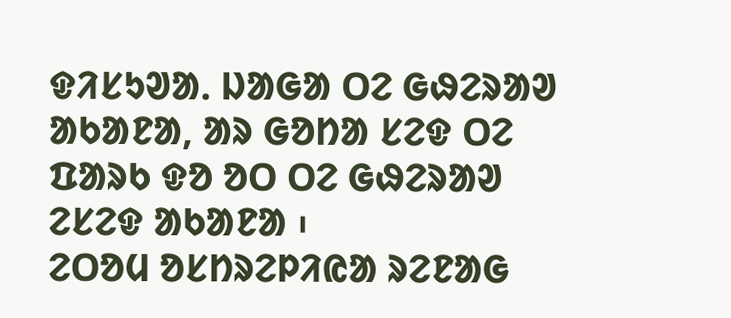ᱫᱤᱥᱩᱣᱟᱹ ᱡᱟᱜᱟ ᱛᱮ ᱜᱷᱮᱨᱟᱣ ᱟᱠᱟᱱᱟ, ᱟᱨ ᱜᱚᱴᱟ ᱥᱮᱫ ᱛᱮ ᱯᱟᱨᱠ ᱫᱚ ᱚᱛ ᱛᱮ ᱜᱷᱮᱨᱟᱣ ᱮᱥᱮᱫ ᱟᱠᱟᱱᱟ ᱾
ᱮᱛᱚᱢ ᱚᱥᱴᱨᱮᱞᱤᱭᱟ ᱨᱮᱱᱟᱜ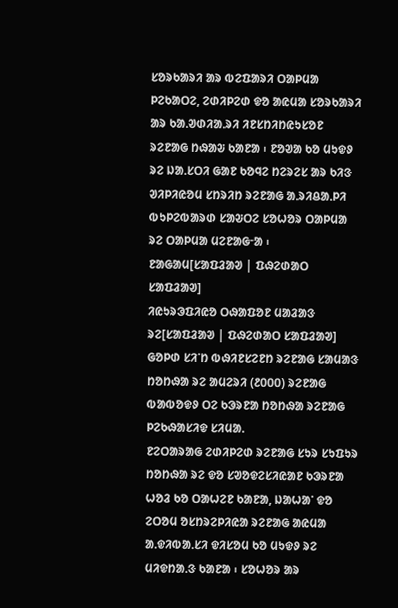ᱥᱚᱨᱠᱟᱨᱤ ᱟᱨ ᱵᱮᱯᱟᱨᱤ ᱛᱟᱞᱢᱟ ᱞᱮᱠᱟᱛᱮ, ᱮᱰᱤᱞᱮᱰ ᱫᱚ ᱟᱭᱢᱟ ᱥᱚᱨᱠᱟᱨᱤ ᱟᱨ ᱠᱟᱹᱣᱰᱤᱟᱹᱨᱤ ᱤᱱᱥᱴᱤᱴᱭᱩᱥᱚᱱ ᱨᱮᱱᱟᱜ ᱴᱷᱟᱶ ᱠᱟᱱᱟ ᱾ ᱱᱚᱣᱟ ᱠᱚ ᱢᱩᱫᱽ ᱨᱮ ᱡᱟᱹᱥᱛᱤ ᱜᱟᱱ ᱠᱚᱧᱮ ᱴᱮᱨᱮᱥ ᱟᱨ ᱠᱤᱝ ᱣᱤᱞᱤᱭᱚᱢ ᱥᱴᱨᱤᱴ ᱨᱮᱱᱟᱜ ᱟᱹᱨᱤᱪᱟᱹᱞᱤ ᱵᱩᱞᱮᱵᱟᱨᱰ ᱥᱟᱶᱛᱮ ᱥᱚᱦᱚᱨ ᱛᱟᱞᱢᱟ ᱨᱮ ᱛᱟᱞᱢᱟ ᱢᱮᱱᱟᱜᱼᱟ ᱾
ᱱᱟᱜᱟᱢ[ᱥᱟᱯᱲᱟᱣ | ᱯᱷᱮᱰᱟᱛ ᱥᱟᱯᱲᱟᱣ]
ᱤᱭᱩᱨᱳᱯᱤᱭᱚ ᱛᱷᱟᱯᱚᱱ ᱢᱟᱲᱟᱝ ᱨᱮ[ᱥᱟᱯᱲᱟᱣ | ᱯᱷᱮᱰᱟᱛ ᱥᱟᱯᱲᱟᱣ]
ᱜᱚᱞᱰ ᱥᱤᱸᱴ ᱵᱷᱤᱱᱥᱮᱱᱴ ᱨᱮᱱᱟᱜ ᱥᱟᱢᱟᱝ ᱴᱚᱴᱷᱟ ᱨᱮ ᱟᱢᱮᱨᱤ (᱒᱐᱐᱐) ᱨᱮᱱᱟᱜ ᱵᱟᱵᱚᱫᱽ ᱛᱮ ᱠᱳᱨᱱᱟ ᱴᱚᱴᱷᱟ ᱨᱮᱱᱟᱜ ᱞᱮᱠᱷᱟᱥᱤᱫ ᱥᱤᱢᱟᱹ
ᱱᱮᱛᱟᱨᱟᱜ ᱮᱰᱤᱞᱮᱰ ᱨᱮᱱᱟᱜ ᱥᱩᱨ ᱥᱩᱯᱩᱨ ᱴᱚᱴᱷᱟ ᱨᱮ ᱫᱚ ᱥᱣᱚᱫᱮᱥᱤᱭᱟᱱ ᱠᱳᱨᱱᱟ ᱦᱚᱲ ᱠᱚ ᱛᱟᱦᱮᱱ ᱠᱟᱱᱟ, ᱡᱟᱦᱟᱸ ᱫᱚ ᱮᱛᱚᱢ ᱚᱥᱴᱨᱮᱞᱤᱭᱟ ᱨᱮᱱᱟᱜ ᱟᱭᱢᱟ ᱟᱹᱫᱤᱵᱟᱹᱥᱤ ᱫᱤᱥᱚᱢ ᱠᱚ ᱢᱩᱫᱽ ᱨᱮ ᱢᱤᱫᱴᱟᱹᱝ ᱠᱟᱱᱟ ᱾ ᱥᱚᱦᱚᱨ ᱟᱨ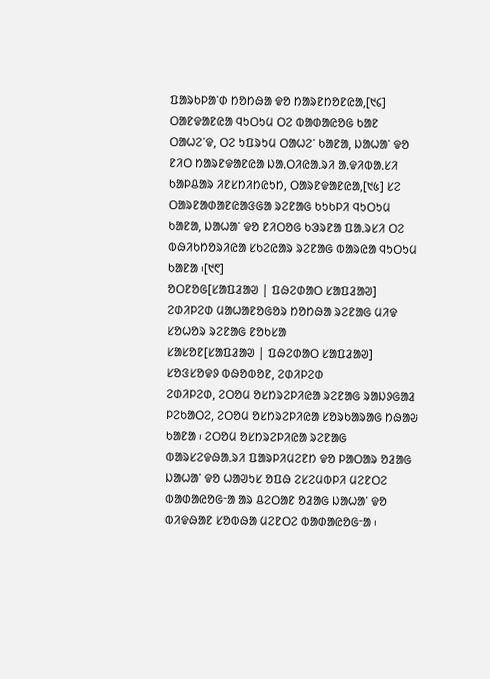ᱯᱟᱨᱠᱞᱟᱸᱰ ᱴᱚᱴᱷᱟ ᱫᱚ ᱴᱟᱨᱱᱴᱚᱱᱭᱟ,[᱑᱔] ᱛᱟᱱᱫᱟᱱᱭᱟ ᱧᱩᱛᱩᱢ ᱛᱮ ᱵᱟᱰᱟᱭᱚᱜ ᱠᱟᱱ ᱛᱟᱦᱮᱸᱫ, ᱛᱮ ᱩᱯᱨᱩᱢ ᱛᱟᱦᱮᱸ ᱠᱟᱱᱟ, ᱡᱟᱦᱟᱸ ᱫᱚ ᱱᱤᱛ ᱴᱟᱨᱱᱫᱟᱱᱭᱟ ᱡᱟᱹᱛᱤᱭᱟᱹᱨᱤ ᱟᱹᱫᱤᱵᱟᱹᱥᱤ ᱠᱟᱞᱪᱟᱨ ᱤᱱᱥᱴᱤᱴᱭᱩᱴ, ᱛᱟᱨᱱᱫᱟᱱᱭᱟ,[᱑᱕] ᱥᱮ ᱛᱟᱨᱱᱟᱰᱟᱱᱭᱟᱝᱜᱟ ᱨᱮᱱᱟᱜ ᱠᱩᱠᱞᱤ ᱧᱩᱛᱩᱢ ᱠᱟᱱᱟ, ᱡᱟᱦᱟᱸ ᱫᱚ ᱱᱤᱛᱚᱜ ᱠᱳᱨᱱᱟ ᱯᱟᱹᱨᱥᱤ ᱛᱮ ᱵᱷᱤᱠᱴᱚᱨᱤᱭᱟ ᱥᱠᱮᱭᱟᱨ ᱨᱮᱱᱟᱜ ᱵᱟᱨᱭᱟ ᱧᱩᱛᱩᱢ ᱠᱟᱱᱟ ᱾[᱑᱖]
ᱚᱛᱱᱚᱜ[ᱥᱟᱯᱲᱟᱣ | ᱯᱷᱮᱰᱟᱛ ᱥᱟᱯᱲᱟᱣ]
ᱮᱰᱤᱞᱮᱰ ᱢᱟᱦᱟᱱᱚᱜᱚᱨ ᱴᱚᱴᱷᱟ ᱨᱮᱱᱟᱜ ᱢᱤᱫ ᱥᱚᱦᱚᱨ ᱨᱮᱱᱟᱜ ᱱᱚᱠᱥᱟ
ᱥᱟᱥᱚᱱ[ᱥᱟᱯᱲᱟᱣ | ᱯᱷᱮᱰᱟᱛ ᱥᱟᱯᱲᱟᱣ]
ᱥᱚᱝᱥᱚᱫᱽ ᱵᱷᱚᱵᱚᱱ, ᱮᱰᱤᱞᱮᱰ
ᱮᱰᱤᱞᱮᱰ, ᱮᱛᱚᱢ ᱚᱥᱴᱨᱮᱞᱤᱭᱟ ᱨᱮᱱᱟᱜ ᱨᱟᱡᱽᱜᱟᱲ ᱞᱮᱠᱟᱛᱮ, ᱮᱛᱚᱢ ᱚᱥᱴᱨᱮᱞᱤᱭᱟ ᱥᱚᱨᱠᱟᱨᱟᱜ ᱴᱷᱟᱶ ᱠᱟᱱᱟ ᱾ ᱮᱛᱚᱢ ᱚᱥᱴᱨᱮᱞᱤᱭᱟ ᱨᱮᱱᱟᱜ ᱵᱟᱨᱥᱮᱫᱷᱟᱹᱨᱤ ᱯᱟᱨᱞᱤᱢᱮᱱᱴ ᱫᱚ ᱞᱟᱛᱟᱨ ᱚᱲᱟᱜ ᱡᱟᱦᱟᱸ ᱫᱚ ᱦᱟᱣᱩᱥ ᱚᱯᱷ ᱮᱥᱮᱢᱵᱞᱤ ᱢᱮᱱᱛᱮ ᱵᱟᱰᱟᱭᱚᱜᱼᱟ ᱟᱨ ᱪᱮᱛᱟᱱ ᱚᱲᱟᱜ ᱡᱟᱦᱟᱸ ᱫᱚ ᱵᱤᱫᱷᱟᱱ ᱥᱚᱵᱷᱟ ᱢᱮᱱᱛᱮ ᱵᱟᱰᱟᱭᱚᱜᱼᱟ ᱾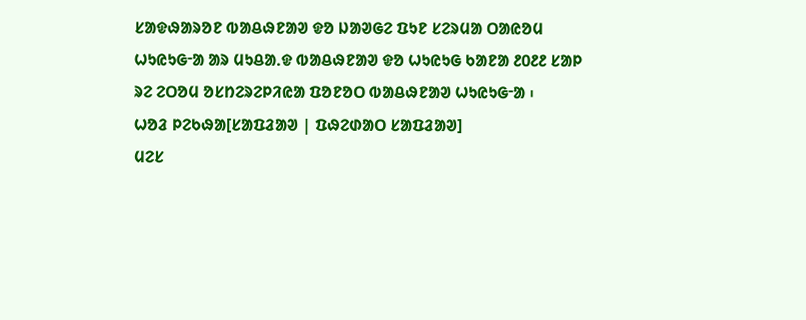ᱥᱟᱫᱷᱟᱨᱚᱱ ᱵᱟᱪᱷᱱᱟᱣ ᱫᱚ ᱡᱟᱣᱜᱮ ᱯᱩᱱ ᱥᱮᱨᱢᱟ ᱛᱟᱭᱚᱢ ᱦᱩᱭᱩᱜᱼᱟ ᱟᱨ ᱢᱩᱪᱟᱹᱫ ᱵᱟᱪᱷᱱᱟᱣ ᱫᱚ ᱦᱩᱭᱩᱜ ᱠᱟᱱᱟ ᱒᱐᱒᱒ ᱥᱟᱞ ᱨᱮ ᱮᱛᱚᱢ ᱚᱥᱴᱮᱨᱮᱞᱤᱭᱟ ᱯᱚᱱᱚᱛ ᱵᱟᱪᱷᱱᱟᱣ ᱦᱩᱭᱩᱜᱼᱟ ᱾
ᱦᱚᱲ ᱞᱮᱠᱷᱟ[ᱥᱟᱯᱲᱟᱣ | ᱯᱷᱮᱰᱟᱛ ᱥᱟᱯᱲᱟᱣ]
ᱢᱮᱥ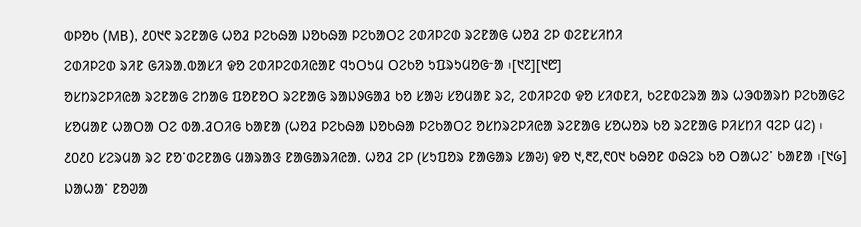ᱵᱞᱚᱠ (MB), ᱒᱐᱑᱖ ᱨᱮᱱᱟᱜ ᱦᱚᱲ ᱞᱮᱠᱷᱟ ᱡᱚᱠᱷᱟ ᱞᱮᱠᱟᱛᱮ ᱮᱰᱤᱞᱮᱰ ᱨᱮᱱᱟᱜ ᱦᱚᱲ ᱮᱞ ᱰᱮᱱᱥᱤᱴᱤ
ᱮᱰᱤᱞᱮᱰ ᱨᱤᱱ ᱜᱤᱨᱟᱹᱵᱟᱥᱤ ᱫᱚ ᱮᱰᱤᱞᱮᱰᱤᱭᱟᱱ ᱧᱩᱛᱩᱢ ᱛᱮᱠᱚ ᱩᱯᱨᱩᱢᱚᱜᱼᱟ ᱾[᱑᱗][᱑᱘]
ᱚᱥᱴᱨᱮᱞᱤᱭᱟ ᱨᱮᱱᱟᱜ ᱮᱴᱟᱜ ᱯᱚᱱᱚᱛ ᱨᱮᱱᱟᱜ ᱨᱟᱡᱽᱜᱟᱲ ᱠᱚ ᱥᱟᱶ ᱥᱚᱢᱟᱱ ᱨᱮ, ᱮᱰᱤᱞᱮᱰ ᱫᱚ ᱥᱤᱰᱱᱤ, ᱠᱮᱱᱵᱮᱨᱟ ᱟᱨ ᱦᱳᱵᱟᱨᱴ ᱞᱮᱠᱟᱜᱮ ᱥᱚᱢᱟᱱ ᱦᱟᱛᱟ ᱛᱮ ᱵᱟᱹᱲᱛᱤᱜ ᱠᱟᱱᱟ (ᱦᱚᱲ ᱞᱮᱠᱷᱟ ᱡᱚᱠᱷᱟ ᱞᱮᱠᱟᱛᱮ ᱚᱥᱴᱨᱮᱞᱤᱭᱟ ᱨᱮᱱᱟᱜ ᱥᱚᱦᱚᱨ ᱠᱚ ᱨᱮᱱᱟᱜ ᱞᱤᱥᱴᱤ ᱧᱮᱞ ᱢᱮ) ᱾ ᱒᱐᱒᱐ ᱥᱮᱨᱢᱟ ᱨᱮ ᱱᱚᱸᱰᱮᱱᱟᱜ ᱢᱟᱨᱟᱝ ᱱᱟᱜᱟᱨᱤᱭᱟᱹ ᱦᱚᱲ ᱮᱞ (ᱥᱩᱯᱚᱨ ᱱᱟᱜᱟᱨ ᱥᱟᱶ) ᱫᱚ ᱑,᱓᱗,᱖᱐᱑ ᱠᱷᱚᱱ ᱰᱷᱮᱨ ᱠᱚ ᱛᱟᱦᱮᱸ ᱠᱟᱱᱟ ᱾[᱑᱙] ᱡᱟᱦᱟᱸ ᱱᱚᱣᱟ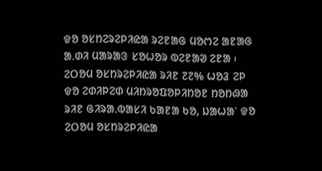ᱫᱚ ᱚᱥᱴᱮᱨᱮᱞᱤᱭᱟ ᱨᱮᱱᱟᱜ ᱢᱚᱬᱮ ᱟᱱᱟᱜ ᱟᱹᱰᱤ ᱢᱟᱨᱟᱝ ᱥᱚᱦᱚᱨ ᱵᱮᱱᱟᱣ ᱮᱱᱟ ᱾ ᱮᱛᱚᱢ ᱚᱥᱴᱨᱮᱞᱤᱭᱟ ᱨᱤᱱ ᱗᱗% ᱦᱚᱲ ᱮᱞ ᱫᱚ ᱮᱰᱤᱞᱮᱰ ᱢᱤᱴᱨᱚᱯᱚᱞᱤᱴᱚᱱ ᱴᱚᱴᱷᱟ ᱨᱤᱱ ᱜᱤᱨᱟᱹᱵᱟᱥᱤ ᱠᱟᱱᱟ ᱠᱚ, ᱡᱟᱦᱟᱸ ᱫᱚ ᱮᱛᱚᱢ ᱚᱥᱴᱨᱮᱞᱤᱭᱟ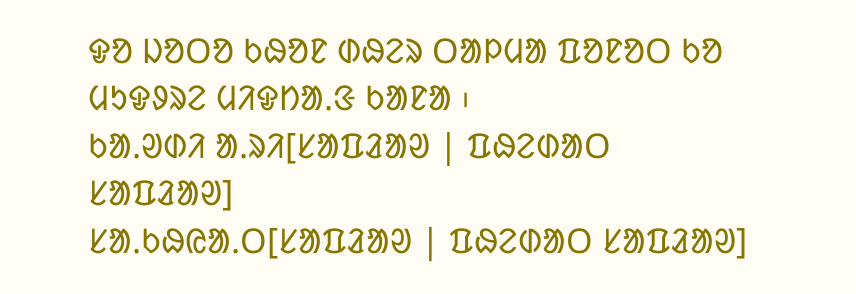ᱫᱚ ᱡᱚᱛᱚ ᱠᱷᱚᱱ ᱰᱷᱮᱨ ᱛᱟᱞᱢᱟ ᱯᱚᱱᱚᱛ ᱠᱚ ᱢᱩᱫᱽᱨᱮ ᱢᱤᱫᱴᱟᱹᱝ ᱠᱟᱱᱟ ᱾
ᱠᱟᱹᱣᱰᱤ ᱟᱹᱨᱤ[ᱥᱟᱯᱲᱟᱣ | ᱯᱷᱮᱰᱟᱛ ᱥᱟᱯᱲᱟᱣ]
ᱥᱟᱹᱠᱷᱭᱟᱹᱛ[ᱥᱟᱯᱲᱟᱣ | ᱯᱷᱮᱰᱟᱛ ᱥᱟᱯᱲᱟᱣ]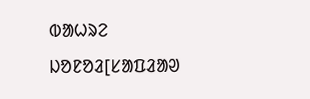ᱵᱟᱦᱨᱮ ᱡᱚᱱᱚᱲ[ᱥᱟᱯᱲᱟᱣ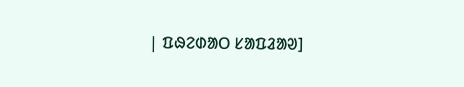| ᱯᱷᱮᱰᱟᱛ ᱥᱟᱯᱲᱟᱣ]